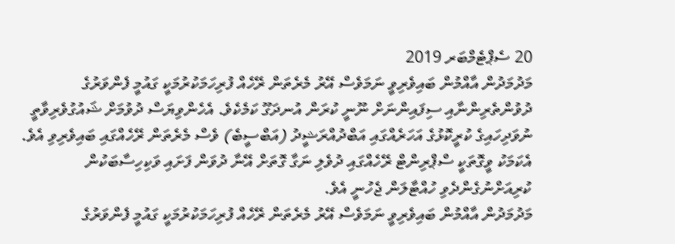20 ސެޕްޓެމްބަރ 2019
މަދުމަދުން އާއްމުން ބައިވެރިވީ ނަމަވެސް އޭރު މެރެތަން ރޭހެއް ފުރިހަމަކުރުމަކީ ގައުމީ ފެންވަރުގެ ދުވުންތެރިންނާއި ސިފައިންނަށް ނޫނީ ކުރަން އުނދަގޫ ކަމެކެވެ. އެހެންވިޔަސް ދުވުމަށް ޝައުގުވެރިވާތީ ނުވަދިހައިގެ ކުރީކޮޅުގެ އަހަރެއްގައި އަބްދުއްރަޝީދު (އަބްސީބެ) ވެސް މެރެތަން ރޭހެއްގައި ބައިވެރިވި އެވެ. އެކަމަކު ވީގޮތަކީ ސްޕްރިންޓް ރޭހެއްގައި ދުވެލި ނަގާ ގޮތަށް އޭނާ ދުވަން ފަށައި ވަކިހިސާބަކުން ކުރިއަށްނުގެންދެވި ހުއްޓާލަން ޖެހުނީ އެވެ.
މަދުމަދުން އާއްމުން ބައިވެރިވީ ނަމަވެސް އޭރު މެރެތަން ރޭހެއް ފުރިހަމަކުރުމަކީ ގައުމީ ފެންވަރުގެ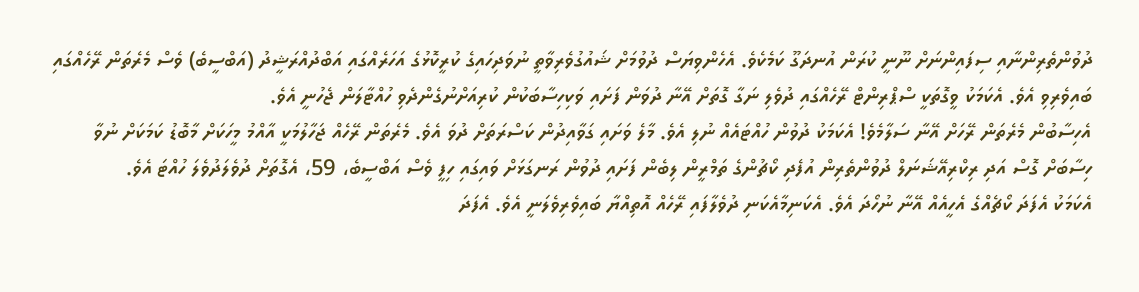ދުވުންތެރިންނާއި ސިފައިންނަށް ނޫނީ ކުރަން އުނދަގޫ ކަމެކެވެ. އެހެންވިޔަސް ދުވުމަށް ޝައުގުވެރިވާތީ ނުވަދިހައިގެ ކުރީކޮޅުގެ އަހަރެއްގައި އަބްދުއްރަޝީދު (އަބްސީބެ) ވެސް މެރެތަން ރޭހެއްގައި ބައިވެރިވި އެވެ. އެކަމަކު ވީގޮތަކީ ސްޕްރިންޓް ރޭހެއްގައި ދުވެލި ނަގާ ގޮތަށް އޭނާ ދުވަން ފަށައި ވަކިހިސާބަކުން ކުރިއަށްނުގެންދެވި ހުއްޓާލަން ޖެހުނީ އެވެ.
އެހިސާބުން މެރެތަން ރޭހަށް އޭނާ ސަލާމެވެ! އެކަމަކު ދުވުން ހުއްޓައެއް ނުލި އެވެ. މާލެ ވަށައި ގަވާއިދުން ކަސްރަތަށް ދުވަ އެވެ. މެރެތަން ރޭހެއް ޖަހާލުމަކީ އާއްމު މީހަކަށް މާބޮޑު ކަމަކަށް ނުވާ ހިސާބަށް ގޮސް އަދި ރިކްރިއޭޝަނަލް ދުވުންތެރިން އުފެދި ކޯޗުންގެ ތަމްރީން ލިބެން ފަށައި ދުވުން ރަނގަޅަށް ވައިގައި ހިފީ ވެސް އަބްސީބެ، 59، އެގޮތަށް ދުވެލަދުވެލަ ހުއްޓަ އެވެ.
އެކަމަކު އެފަދަ ކޯޗެއްގެ އެހީއެއް އޭނާ ނުހޯދަ އެވެ. އެކަނިމާއެކަނި ދުވެލާފައި ރޭހެއް އޮތިއްޔާ ބައިވެރިވެލަނީ އެވެ. އެފަދަ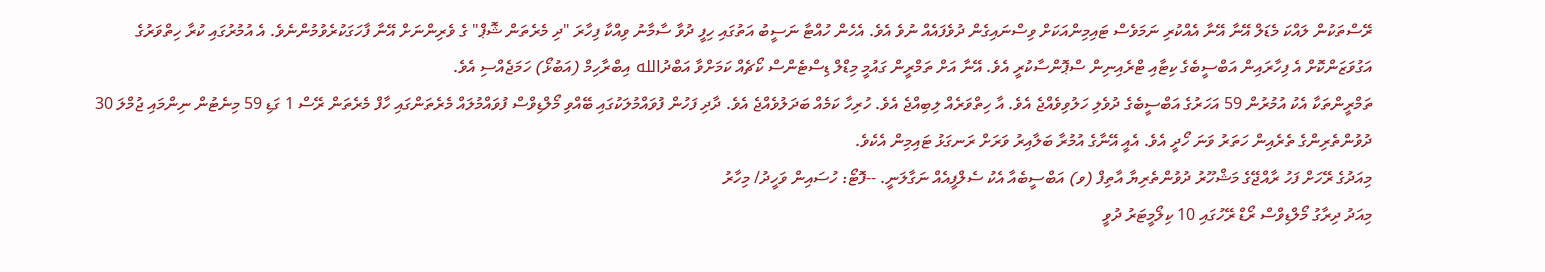ރޭސްތަކުން ލައްކަ މެޑަލް އޭނާ އޭނާ އެއްކުރި ނަމަވެސް ޓައިމިންއަކަށް ވިސްނައިގެން ދުވެފައެއް ނުވެ އެވެ. އެހެން ހުއްޓާ ނަސީބު އަތުގައި ހިފީ ދުވާ ސާމާނު ވިއްކާ ފިހާރަ "ދި މެރެތަން ޝޮޕް" ގެ ވެރިންނަށް އޭނާ ފާހަގަކުރެވުމުންނެވެ. އެ އުމުރުގައި ކުރާ ހިތްވަރުގެ އަގުވަޒަންކޮށް އެ ފިހާރައިން އަބްސީބެގެ ކިޓާއި ޓްރެއިނިން ސްޕޮންސާކުރީ އެވެ. އޭނާ އަށް ތަމްރީން ގައުމީ މިޑްލް ޑިސްޓެންސް ކޯޗެއް ކަމަށްވާ އަބްދުالله އިބްރާހިމް (އަބުޅޯ) ހަމަޖެއްސި އެވެ.
ތަމްރީންތަކާ އެކު އުމުރުން 59 އަހަރުގެ އަބްސީބެގެ ދުވެލި ހަލުވިވެއްޖެ އެވެ. އާ ހިތްވަރެއް ލިބިއްޖެ އެވެ. ހުރިހާ ކަމެއް ބަދަލުވެއްޖެ އެވެ. ދާދި ފަހުން ފުވައްމުލަކުގައި ބޭއްވި މޯލްޑިވްސް ފުވައްމުލައް މެރެތަންގައި ހާފް މެރެތަން ރޭސް 1 ގަޑި 59 މިނެޓުން ނިންމައި ޖުމްލަ 30 ދުވުންތެރިންގެ ތެރެއިން ހަތަރު ވަނަ ހޯދީ އެވެ. އެއީ އޭނާގެ އުމުރާ ބަލާއިރު ވަރަށް ރަނގަޅު ޓައިމިން އެކެވެ.
މިއަދުގެ ރޭހަށް ފަހު ރާއްޖޭގެ މަޝްހޫރު ދުވުންތެރިޔާ އާތިފް (ވ) އަބްސީބެއާ އެކު ސެލްފީއެއް ނަގާލަނީ. --ފޮޓޯ: ހުސައިން ވަހީދު/ މިހާރު
މިއަދު ދިރާގު މޯލްޑިވްސް ރޯޑް ރޭހުގައި 10 ކިލޯމީޓަރު ދުވީ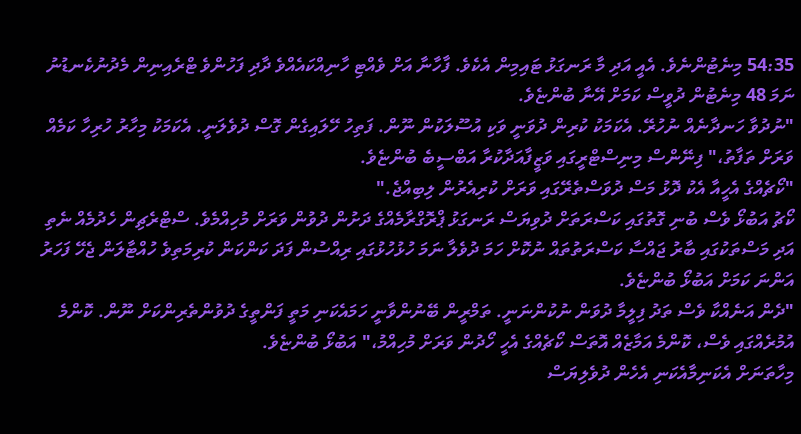54:35 މިނެޓުންނެވެ. އެއީ އަދި މާ ރަނގަޅު ޓައިމިން އެކެވެ. ފާހާނާ އަށް ވެއްޓި ހާނިއްކައެއްވެ ދާދި ފަހުންވެ ޓްރެއިނިން މެދުނުކެނޑުނު ނަމަ 48 މިނެޓުން ދުވީސް ކަމަށް އޭނާ ބުންޏެވެ.
"ނުދުވާ ހަނދާނެއް ނުހުރޭ. އެކަމަކު ކުރިން ދުވަނީ ވަކި އުސޫލަކުން ނޫން. ފަތިހު ހޭލައިގެން ގޮސް ދުވެލަނީ. އެކަމަކު މިހާރު ހުރިހާ ކަމެއް ވަރަށް ތަފާތު،" ފިނޭންސް މިނިސްޓްރީގައި ވަޒީފާއަދާކުރާ އަބްސީބެ ބުންޏެވެ.
"ކޯޗެއްގެ އެހީއާ އެކު ދޮޅު މަސް ދުވަސްތެރޭގައި ވަރަށް ކުރިއެރުން ލިބިއްޖެ."
ކޯޗު އަބުޅޯ ވެސް ބުނި ގޮތުގައި ކަސްރަތަށް ދުވިޔަސް ރަނގަޅު ޕްރޮގްރާމެއްގެ ދަށުން ދުވުން ވަރަށް މުހިއްމެވެ. ސްޓްރެޗިން ހެދުމެއް ނެތި އަދި މަސްތަކުގައި ބާރު ޖައްސާ ކަސްރަތުތައް ނުކޮށް ހަމަ ދުވެލާ ނަމަ ހުޅުހުޅުގައި ރިއްސުން ފަދަ ކަންކަން ކުރިމަތިވެ ހުއްޓާލަން ޖެހޭ ފަހަރު އަންނަ ކަމަށް އަބުޅޯ ބުންޏެވެ.
"ދެން އަނެއްކާ ވެސް ތަދު ފިލީމާ ދުވަން ނުކުންނަނީ. ތަމްރީން ބޭނުންވާނީ ހަމައެކަނި މަތީ ފަންތީގެ ދުވުންތެރިންކަށް ނޫން. ކޮންމެ އުމުރެއްގައި ވެސް، ކޮންމެ އަމާޒެއް އޮތަސް ކޯޗެއްގެ އެހީ ހޯދުން ވަރަށް މުހިއްމު،" އަބުޅޯ ބުންޏެވެ.
މިހާތަނަށް އެކަނިމާއެކަނި އެހެން ދުވެލިޔަސް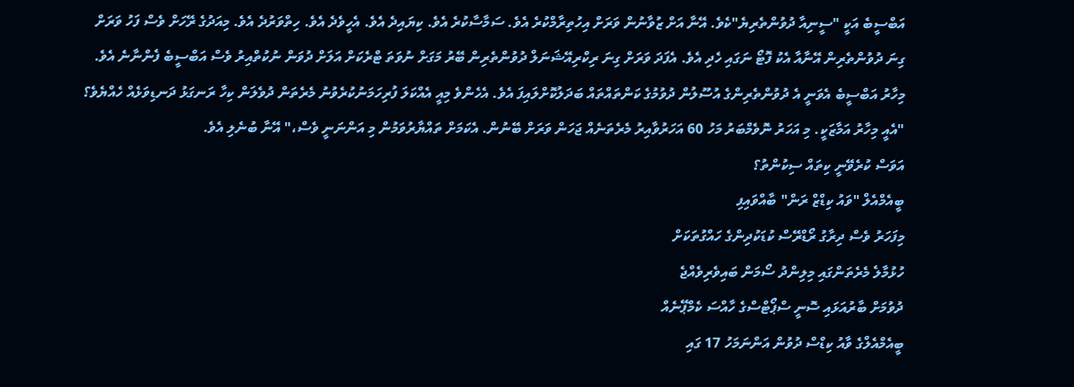އަބްސީބެ އަކީ "ސީނިއާ ދުވުންތެރިޔެ"ކެވެ. އޭނާ އަށް ޒުވާނުން ވަރަށް އިހުތިރާމްކުރެ އެވެ. ސަމާސާކުރެ އެވެ. ކިޔައިދެ އެވެ. އެހީވެދެ އެވެ. ހިތްވަރުދެ އެވެ. މިއަދުގެ ރޭހަށް ވެސް ފަހު ވަރަށް ގިނަ ދުވުންތެރިން އޭނާއާ އެކު ފޮޓޯ ނަގައި ހެދި އެވެ. އެފަދަ ވަރަށް ގިނަ ރިކްރިއޭޝަނަލް ދުވުންތެރިން ބޭރު މަގަށް ނުވަތަ ޓްރެކަށް އަލަށް ދުވަން ނުކުތްއިރު ވެސް އަބްސީބެ ފެންނާނެ އެވެ. މިހާރު އަބްސީބެ އެވަނީ އެ ދުވުންތެރިންގެ އުސޫލުން ދުވުމުގެ ކަންތައްތައް ބަދަލުކޮށްލައިފަ އެވެ. އެހެންވެ މިއީ އެއްކަލަ ފުރިހަމަނުކުރެވުނު މެރެތަން ދުވެލަން ކިހާ ރަނގަޅު ދަނޑިވަޅެއް ހެއްޔެވެ؟
"އެއީ މިހާރު އަމާޒަކީ. މި އަހަރު ނޮވެމްބަރު މަހު 60 އަހަރުވާއިރު މެރެތަނެއް ޖަހަން ވަރަށް ބޭނުން. އެކަމަށް ތައްޔާރުވަމުން މި އަންނަނީ ވެސް،" އޭނާ ބުނެލި އެވެ.
އަވަސް ކުރެވޭނީ ކިތައް ސިކުންތު؟
ބީއެމްއެލް "ވައު ކިޑްޒް ރަން" ބާއްވައިފި
މިފަހަރު ވެސް ދިރާގު ރޯޑްރޭސް ކުޑަކުދިންގެ ހައްގުތަކަށް
ހުޅުމާލެ މެރެތަންގައި މިލިންދު ސޯމަން ބައިވެރިވެއްޖެ
ދުވުމަށް ބާރުއަޅައި ސޮނީ ސްޕޯޓްސްގެ ހާއްސަ ކެމްޕޭނެއް
ބީއެމްއެލްގެ ވާއު ކިޑްސް ދުވުން އަންނަމަހު 17 ގައި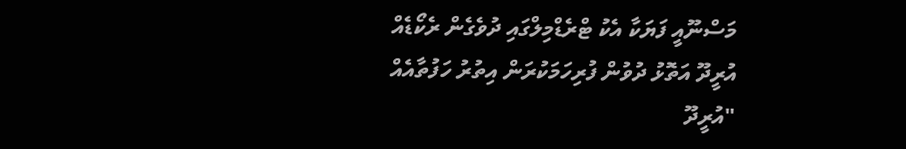މަސްނޫއީ ފަޔަކާ އެކު ޓްރެޑްމިލްގައި ދުވެގެން ރެކޯޑެއް
އުރީދޫ އަތޮޅު ދުވުން ފުރިހަމަކުރަން އިތުރު ހަފުތާއެއް
"އުރީދޫ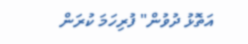އަތޮޅު ދުވުން" ފުރިހަމަ ކުރަން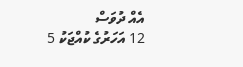އެއް ދުވަސް
12 އަހަރުގެ ކުއްޖަކު 5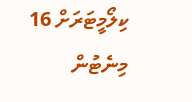ކިލޯމީޓަރަށް 16 މިނެޓުން